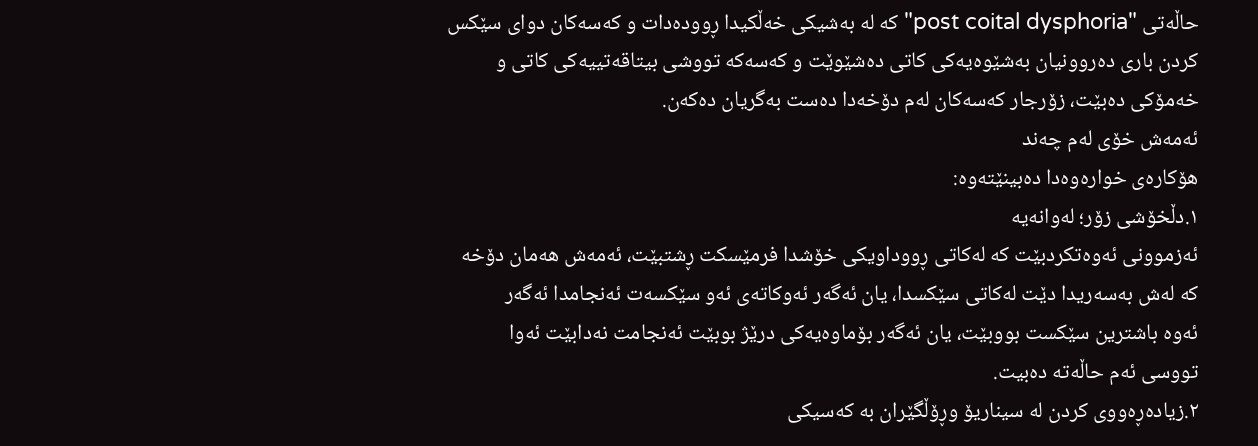حاڵەتی "post coital dysphoria" کە لە بەشیکی خەڵکیدا ڕوودەدات و کەسەکان دوای سێکس کردن باری دەروونیان بەشێوەیەکی کاتی دەشێوێت و کەسەکە تووشی بیتاقەتییەکی کاتی و خەمۆکی دەبێت، زۆرجار کەسەکان لەم دۆخەدا دەست بەگریان دەکەن.
ئەمەش خۆی لەم چەند
هۆکارەی خوارەوەدا دەبینێتەوە:
١.دڵخۆشی زۆر؛ لەوانەیە
ئەزموونی ئەوەتکردبێت کە لەکاتی ڕووداویکی خۆشدا فرمێسکت ڕشتبێت، ئەمەش هەمان دۆخە
کە لەش بەسەریدا دێت لەکاتی سێکسدا، یان ئەگەر ئەوکاتەی ئەو سێکسەت ئەنجامدا ئەگەر
ئەوە باشترین سێکست بووبێت، یان ئەگەر بۆماوەیەکی درێژ بوبێت ئەنجامت نەدابێت ئەوا
تووسی ئەم حاڵەتە دەبیت.
٢.زیادەڕەووی کردن لە سیناریۆ وڕۆڵگێران بە کەسیکی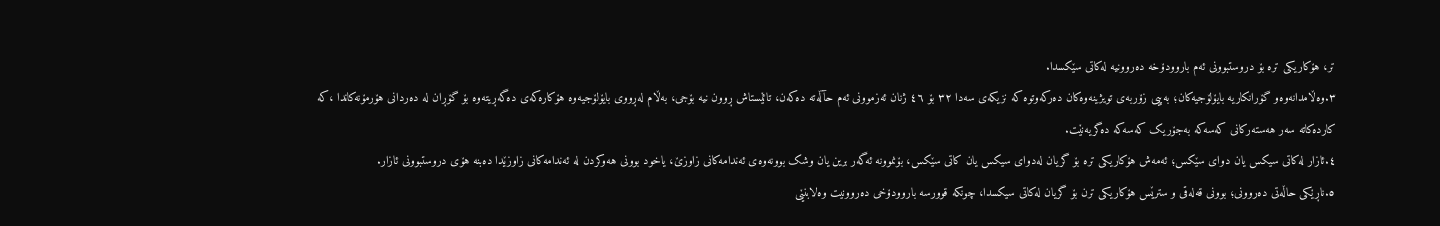تر، هۆکاریکی ترە بۆ دروستبوونی ئەم باروودۆخە دەروونیە لەکاتی سێکسدا.
٣.وەڵامدانەوەو گۆرانکاریە بایۆلۆجیەکان؛ بەپیی زۆربەی تویژینەوەکان دەرکەوتوە کە نزیکەی سەدا ٣٢ بۆ ٤٦ ژنان ئەزموونی ئەم حآڵەتە دەکەن، تائێستاش ڕوون نیە بۆجی، بەڵام لەڕووی بایۆلۆجیەوە هۆکارەکەی دەگەڕیتەوە بۆ گۆڕان لە دەردانی هۆرمۆنەکاندا ،کە کاردەکاتە سەر هەستەرکانی کەسەکە بەجۆریک کەسەکە دەگریەنێت.
٤.ئازار لەکاتی سیکس یان دوای سێکس؛ ئەمەش هۆکاریکی ترە بۆ گریان لەدوای سیکس یان کاتی سێکس، بۆنموونە ئەگەر برین یان وشک بوونەوەی ئەندامەکانی زاوزێ، یاخود بوونی هەوکردن لە ئەندامەکانی زاوزێدا دەبنە هۆی دروستبوونی ئازار.
٥.ناڕێکی حاڵەتی دەروونی؛ بوونی قەلەقی و سترێس هۆکاریکی ترن بۆ گریان لەکاتی سیکسدا، چونکە قوورسە باروودۆخی دەروونیت وەلابنێی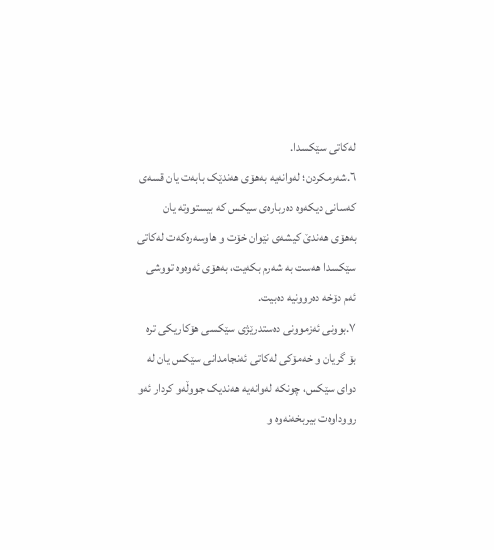لەکاتی سێکسدا.
٦.شەرمکردن؛ لەوانەیە بەهۆی هەندێک بابەت یان قسەی کەسانی دیکەوە دەربارەی سیکس کە بیستووتە یان بەهۆی هەندێ کیشەی نێوان خۆت و هاوسەرەکەت لەکاتی سێکسدا هەست بە شەرم بکەیت، بەهۆی ئەوەوە تووشی ئەم دۆخە دەروونیە دەبیت.
٧.بوونی ئەزموونی دەستدرێژی سێکسی هۆکاریکی ترە بۆ گریان و خەمۆکی لەکاتی ئەنجامدانی سێکس یان لە دوای سێکس، چونکە لەوانەیە هەندیک جووڵەو کردار ئەو رووداوەت بیربخەنەوە و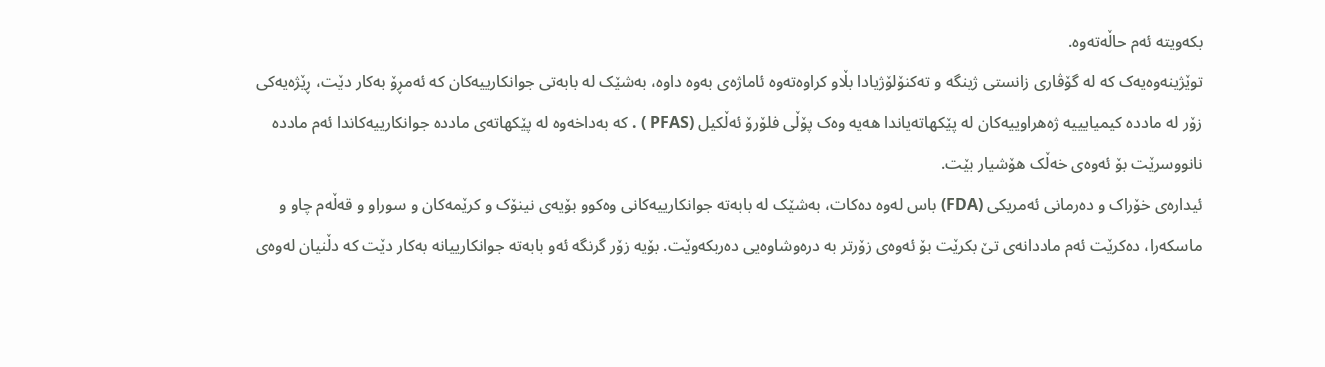بکەویتە ئەم حاڵەتەوە.
توێژینەوەیەک کە لە گۆڤاری زانستی ژینگە و تەکنۆلۆژیادا بڵاو کراوەتەوە ئاماژەی بەوە داوە، بەشێک لە بابەتی جوانکارییەکان کە ئەمڕۆ بەکار دێت، ڕێژەیەکی زۆر لە ماددە کیمیایییە ژەهراوییەکان لە پێکهاتەیاندا هەیە وەک پۆڵی فلۆرۆ ئەڵکیل (PFAS ) . کە بەداخەوە لە پێکهاتەی ماددە جوانکارییەکاندا ئەم ماددە نانووسرێت بۆ ئەوەی خەڵک هۆشیار بێت.
ئیدارەی خۆراک و دەرمانی ئەمریکی (FDA) باس لەوە دەکات، بەشێک لە بابەتە جوانکارییەکانی وەکوو بۆیەی نینۆک و کرێمەکان و سوراو و قەڵەم چاو و ماسکەرا، دەکرێت ئەم ماددانەی تێ بکرێت بۆ ئەوەی زۆرتر بە درەوشاوەیی دەربکەوێت. بۆیە زۆر گرنگە ئەو بابەتە جوانکارییانە بەکار دێت کە دڵنیان لەوەی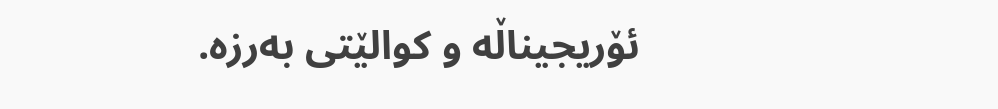ئۆریجیناڵە و کوالێتی بەرزە.